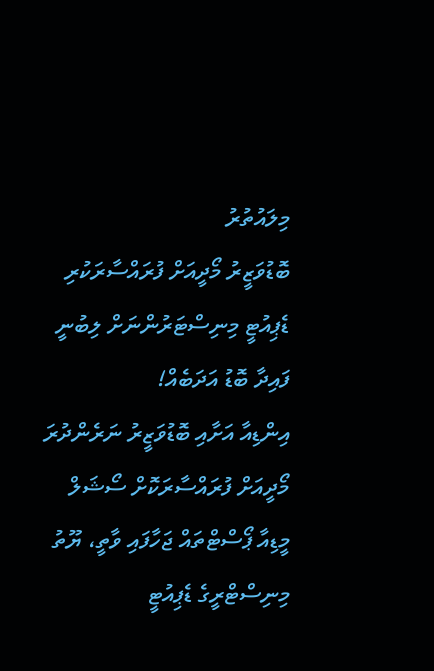މިލައުތުރު
ބޮޑުވަޒީރު މޯދީއަށް ފުރައްސާރަކުރި ޑެޕިއުޓީ މިނިސްޓަރުންނަށް ލިބުނީ ފައިދާ ބޮޑު އަދަބެއް!
އިންޑިއާ އަށާއި ބޮޑުވަޒީރު ނަރެންދުރަ މޯދީއަށް ފުރައްސާރަކޮށް ސޯޝަލް މީޑިއާ ޕޯސްޓްތައް ޖަހާފައި ވާތީ، ޔޫތު މިނިސްޓްރީގެ ޑެޕިއުޓީ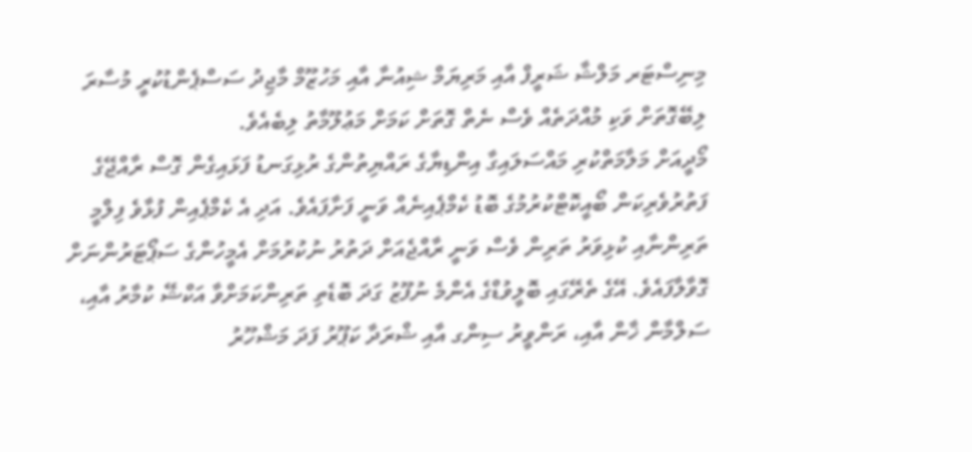މިނިސްޓަރ މަލްޝާ ޝަރީފް އާއި މަރިޔަމް ޝިއުނާ އާއި މަހުޒޫމް މާޖިދު ސަސްޕެންޑުކުރީ މުސާރަ ލިބޭގޮތަށް ވަކި މުއްދަތެއް ވެސް ނެތް ގޮތަށް ކަމަށް މަޢުލޫމާތު ލިބެއެވެ.
މޯދީއަށް މަލާމަތްކުރި މައްސަލައިގާ އިންޑިޔާގެ ރައްޔިތުންގެ ރުޅިގަނޑު ފަޅައިގެން ގޮސް ރާއްޖޭގެ ފަތުރުވެރިކަން ބޯއީކޮޓްކުރުމުގެ ބޮޑު ކެމްޕެއިނެއް ވަނީ ފަށާފައެވެ. އަދި އެ ކެމްޕެއިން ފުޅާވެ ފިލްމީ ތަރިންނާއި ކުޅިވަރު ތަރިން ވެސް ވަނީ ރާއްޖެއަށް ދަތުރު ނުކުރުމަށް އެމީހުންގެ ސަޕޯޓަރުންނަށް ގޮވާލާފައެވެ. އޭގެ ތެރޭގައި ބޮލީވުޑްގެ އެންމެ ނުފޫޒު ގަދަ ބޮޑެތި ތަރިންކަމަށްވާ އަކްޝޭ ކުމާރު އާއި، ސަލްމާން ޚާން އާއި، ރަންވީރު ސިންގ އާއި ޝްރަދާ ކަޕޫރު ފަދަ މަޝްހޫރު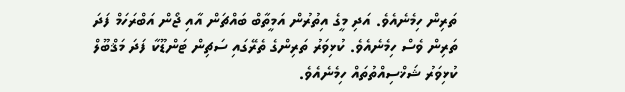ތަރިން ހިމެނެއެވެ. އަދި މީގެ އިތުރުން އަމީތާބް ބައްޗަން އާއި ޖޯން އަބްރަހަމް ފަދަ ތަރިން ވެސް ހިމެނެއެވެ. ކުޅިވަރު ތަރިންގެ ތެރޭގައި ސަޗިން ޓަންޑޫކާ ފަދަ މަޤްބޫލް ކުޅިވަރު ޝަޚްސިއްތުތައް ހިމެނެއެވެ.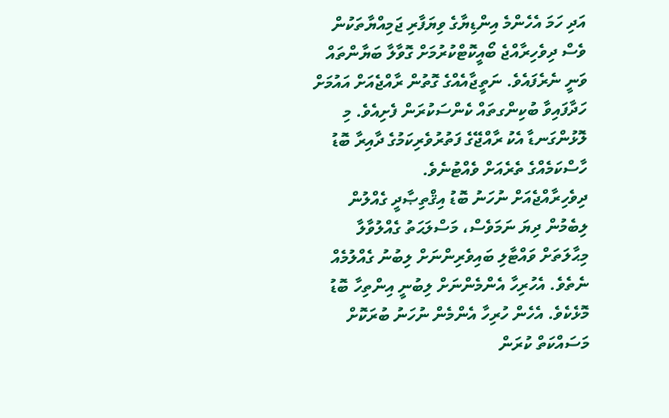އަދި ހަމަ އެހެންމެ އިންޑިޔާގެ ވިޔަފާރި ޖަމިއްޔާތަކުން ވެސް ދިވެހިރާއްޖެ ބޯއީކޮޓްކުރުމަށް ގޮވާލާ ބަޔާންތައް ވަނީ ނެރެފައެވެ. ނަތީޖާއެއްގެ ގޮތުން ރާއްޖެއަށް އައުމަށް ހަދާފައިވާ ބުކިންގތައް ކެންސަކުރަން ފެށިއެވެ. މި ލޮޅުންގަނޑާ އެކު ރާއްޖޭގެ ފަތުރުވެރިކަމުގެ ދާއިރާ ބޮޑު ހާސްކަމެއްގެ ތެރެއަށް ވެއްޓުނެވެ.
ދިވެހިރާއްޖެއަށް ނުހަނު ބޮޑު އިޤްތިޞާދީ ގެއްލުން ލިބެމުން ދިޔަ ނަމަވެސް، މަސްލަޙަތު ގެއްލުވާލާ މިޙާލަތަށް ވައްޓާލި ބައިވެރިންނަށް ލިބުނު ގެއްލުމެއް ނެތެވެ. އެހުރިހާ އެންމެންނަށް ލިބުނީ އިންތިހާ ބޮޑު މޮޅެކެވެ. އެހެން ހުރިހާ އެންމެން ނުހަނު ބުރަކޮށް މަސައްކަތް ކުރަން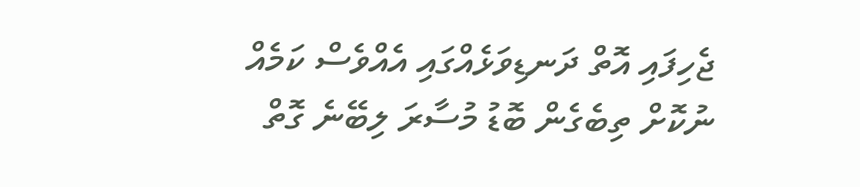ޖެހިފައި އޮތް ދަނޑިވަޅެއްގައި އެއްވެސް ކަމެއް ނުކޮށް ތިބެގެން ބޮޑު މުސާރަ ލިބޭނެ ގޮތް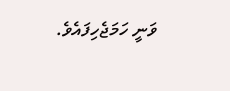ވަނީ ހަމަޖެހިފައެވެ.